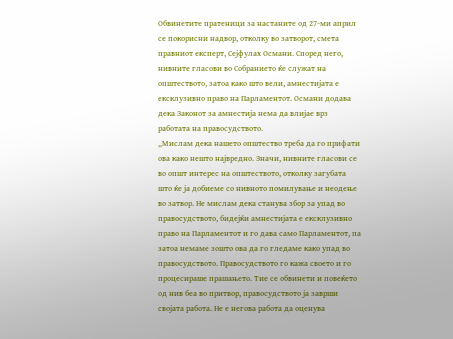Обвинетите пратеници за настаните од 27-ми април се покорисни надвор, отколку во затворот, смета правниот експерт, Сејфулах Османи. Според него, нивните гласови во Собранието ќе служат на општеството, затоа како што вели, амнестијата е ексклузивно право на Парламентот. Османи додава дека Законот за амнестија нема да влијае врз работата на правосудството.
„Мислам дека нашето општество треба да го прифати ова како нешто највредно. Значи, нивните гласови се во општ интерес на општеството, отколку загубата што ќе ја добиеме со нивното помилување и неодење во затвор. Не мислам дека станува збор за упад во правосудството, бидејќи амнестијата е ексклузивно право на Парламентот и го дава само Парламентот, па затоа немаме зошто ова да го гледаме како упад во правосудството. Правосудството го кажа своето и го процесираше прашањето. Тие се обвинети и повеќето од нив беа во притвор, правосудството ја заврши својата работа. Не е негова работа да оценува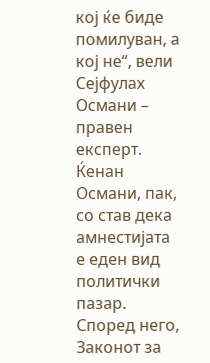кој ќе биде помилуван, а кој не“, вели Сејфулах Османи – правен експерт.
Ќенан Османи, пак, со став дека амнестијата е еден вид политички пазар. Според него, Законот за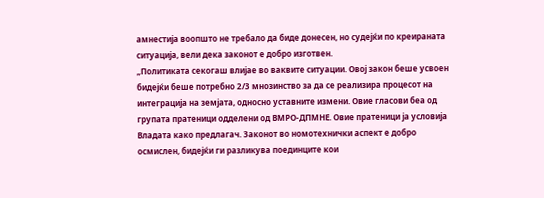амнестија воопшто не требало да биде донесен, но судејќи по креираната ситуација, вели дека законот е добро изготвен.
„Политиката секогаш влијае во ваквите ситуации. Овој закон беше усвоен бидејќи беше потребно 2/3 мнозинство за да се реализира процесот на интеграција на земјата, односно уставните измени. Овие гласови беа од групата пратеници одделени од ВМРО-ДПМНЕ. Овие пратеници ја условија Владата како предлагач. Законот во номотехнички аспект е добро осмислен, бидејќи ги разликува поединците кои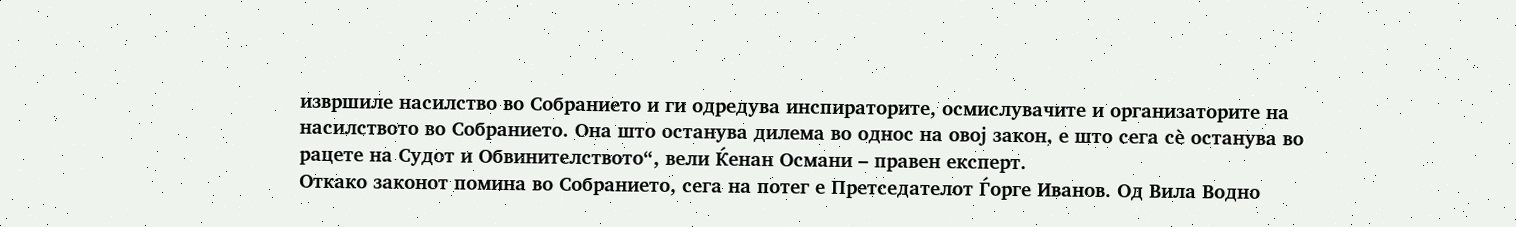извршиле насилство во Собранието и ги одредува инспираторите, осмислувачите и организаторите на насилството во Собранието. Она што останува дилема во однос на овој закон, е што сега сѐ останува во рацете на Судот и Обвинителството“, вели Ќенан Османи – правен експерт.
Откако законот помина во Собранието, сега на потег е Претседателот Ѓорге Иванов. Од Вила Водно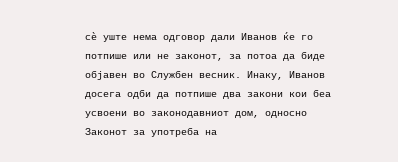сѐ уште нема одговор дали Иванов ќе го потпише или не законот, за потоа да биде објавен во Службен весник. Инаку, Иванов досега одби да потпише два закони кои беа усвоени во законодавниот дом, односно Законот за употреба на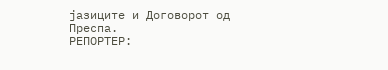јазиците и Договорот од Преспа.
РЕПОРТЕР: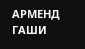АРМЕНД ГАШИ